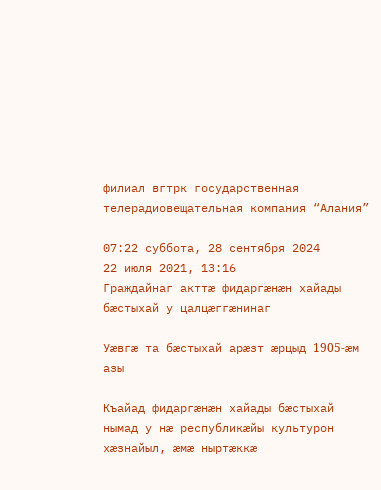филиал вгтрк государственная телерадиовещательная компания “Алания”

07:22 суббота, 28 сентября 2024
22 июля 2021, 13:16
Граждайнаг акттæ фидаргæнæн хайады бæстыхай у цалцæггæнинаг

Уæвгæ та бæстыхай арæзт æрцыд 1905-æм азы

Къайад фидаргæнæн хайады бæстыхай нымад у нæ республикæйы культурон хæзнайыл, æмæ ныртæккæ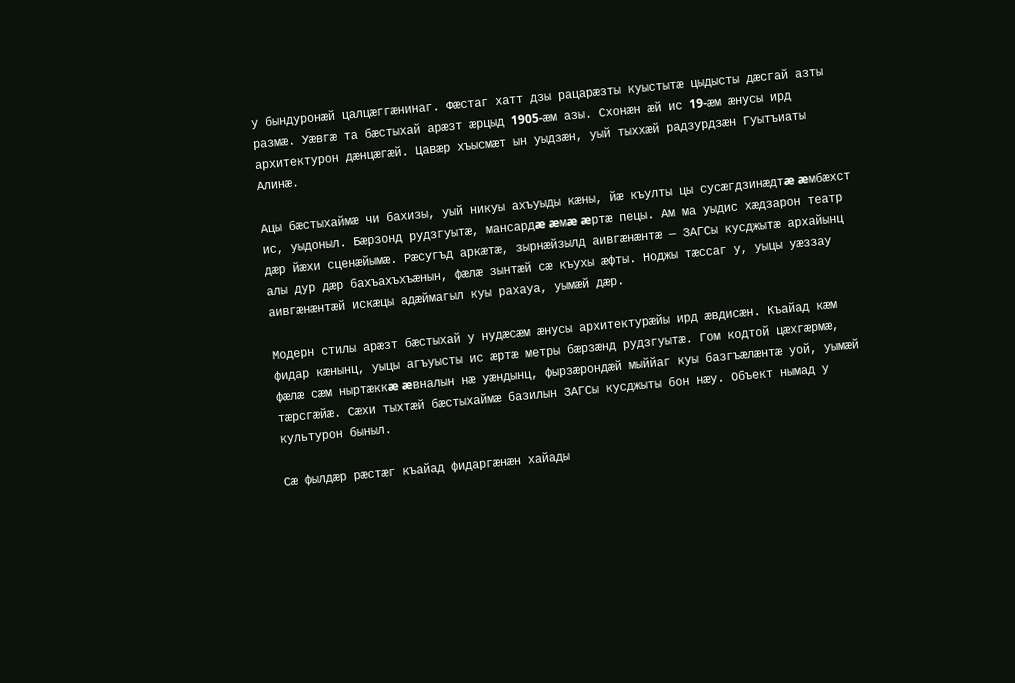у бындуронæй цалцæггæнинаг. Фæстаг хатт дзы рацарæзты куыстытæ цыдысты дæсгай азты размæ. Уæвгæ та бæстыхай арæзт æрцыд 1905-æм азы. Схонæн æй ис 19-æм æнусы ирд архитектурон дæнцæгæй. Цавæр хъысмæт ын уыдзæн, уый тыххæй радзурдзæн Гуытъиаты Алинæ.

Ацы бæстыхаймæ чи бахизы, уый никуы ахъуыды кæны, йæ къулты цы сусæгдзинæдтæ æмбæхст ис, уыдоныл. Бæрзонд рудзгуытæ, мансардæ æмæ æртæ пецы. Ам ма уыдис хæдзарон театр дæр йæхи сценæйымæ. Рæсугъд аркæтæ, зырнæйзылд аивгæнæнтæ — ЗАГСы кусджытæ архайынц алы дур дæр бахъахъхъæнын, фæлæ зынтæй сæ къухы æфты. Ноджы тæссаг у, уыцы уæззау аивгæнæнтæй искæцы адæймагыл куы рахауа, уымæй дæр.

Модерн стилы арæзт бæстыхай у нудæсæм æнусы архитектурæйы ирд æвдисæн. Къайад кæм фидар кæнынц, уыцы агъуысты ис æртæ метры бæрзæнд рудзгуытæ. Гом кодтой цæхгæрмæ, фæлæ сæм ныртæккæ æвналын нæ уæндынц, фырзæрондæй мыййаг куы базгъæлæнтæ уой, уымæй тæрсгæйæ. Сæхи тыхтæй бæстыхаймæ базилын ЗАГСы кусджыты бон нæу. Объект нымад у культурон быныл.

Сæ фылдæр рæстæг къайад фидаргæнæн хайады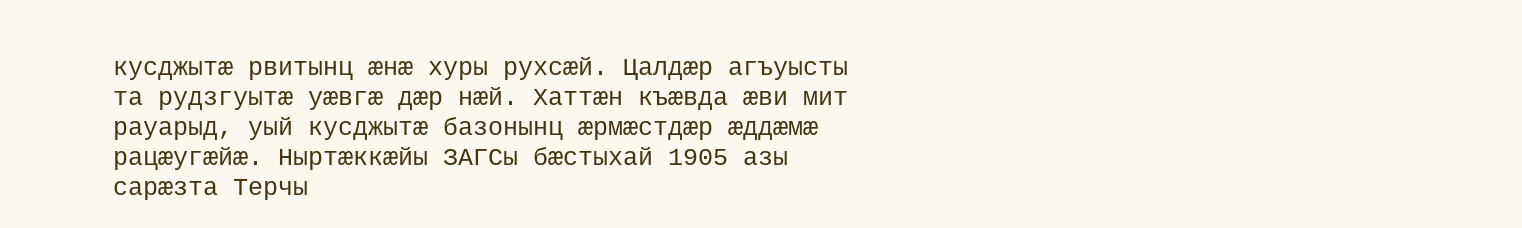кусджытæ рвитынц æнæ хуры рухсæй. Цалдæр агъуысты та рудзгуытæ уæвгæ дæр нæй. Хаттæн къæвда æви мит рауарыд, уый кусджытæ базонынц æрмæстдæр æддæмæ рацæугæйæ. Ныртæккæйы ЗАГСы бæстыхай 1905 азы сарæзта Терчы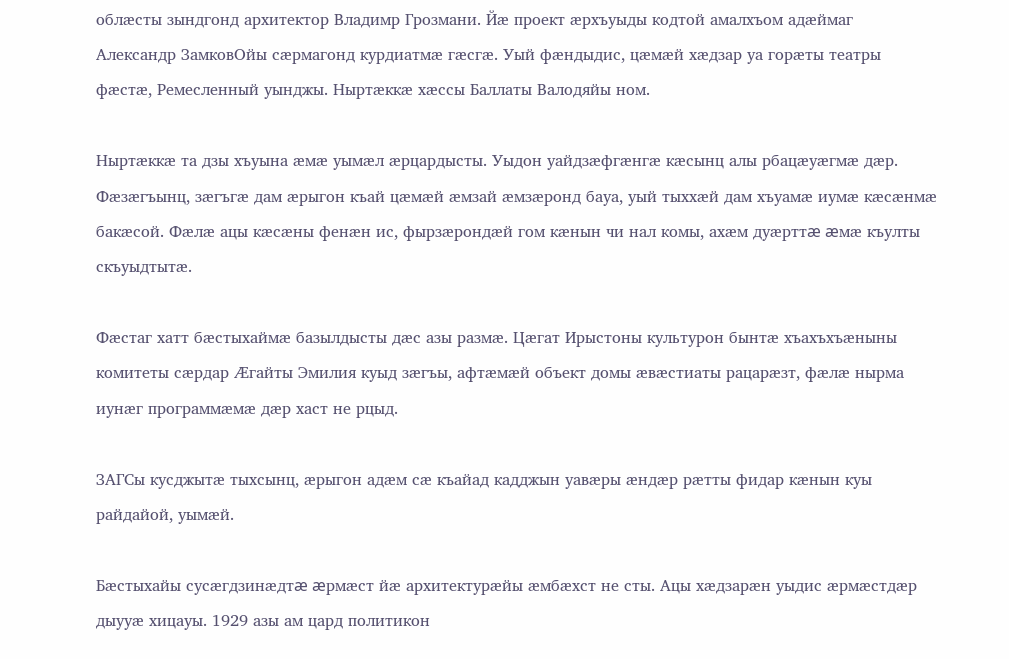облæсты зындгонд архитектор Владимр Грозмани. Йæ проект æрхъуыды кодтой амалхъом адæймаг Александр ЗамковОйы сæрмагонд курдиатмæ гæсгæ. Уый фæндыдис, цæмæй хæдзар уа горæты театры фæстæ, Ремесленный уынджы. Ныртæккæ хæссы Баллаты Валодяйы ном.

Ныртæккæ та дзы хъуына æмæ уымæл æрцардысты. Уыдон уайдзæфгæнгæ кæсынц алы рбацæуæгмæ дæр. Фæзæгъынц, зæгъгæ дам æрыгон къай цæмæй æмзай æмзæронд бауа, уый тыххæй дам хъуамæ иумæ кæсæнмæ бакæсой. Фæлæ ацы кæсæны фенæн ис, фырзæрондæй гом кæнын чи нал комы, ахæм дуæрттæ æмæ къулты скъуыдтытæ.

Фæстаг хатт бæстыхаймæ базылдысты дæс азы размæ. Цæгат Ирыстоны культурон бынтæ хъахъхъæныны комитеты сæрдар Æгайты Эмилия куыд зæгъы, афтæмæй объект домы æвæстиаты рацарæзт, фæлæ нырма иунæг программæмæ дæр хаст не рцыд.

ЗАГСы кусджытæ тыхсынц, æрыгон адæм сæ къайад кадджын уавæры æндæр рæтты фидар кæнын куы райдайой, уымæй.

Бæстыхайы сусæгдзинæдтæ æрмæст йæ архитектурæйы æмбæхст не сты. Ацы хæдзарæн уыдис æрмæстдæр дыууæ хицауы. 1929 азы ам цард политикон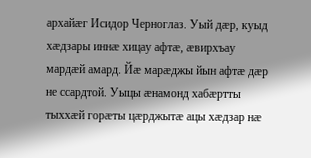архайæг Исидор Черноглаз. Уый дæр, куыд хæдзары иннæ хицау афтæ, æвирхъау мардæй амард. Йæ марæджы йын афтæ дæр не ссардтой. Уыцы æнамонд хабæртты тыххæй горæты цæрджытæ ацы хæдзар нæ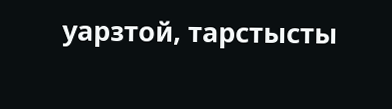уарзтой, тарстысты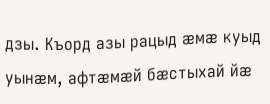дзы. Къорд азы рацыд æмæ куыд уынæм, афтæмæй бæстыхай йæ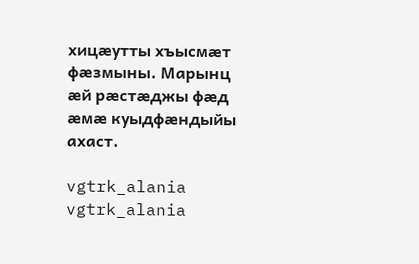хицæутты хъысмæт фæзмыны. Марынц æй рæстæджы фæд æмæ куыдфæндыйы ахаст.

vgtrk_alania
vgtrk_alania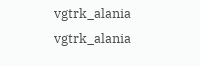vgtrk_alania
vgtrk_alania